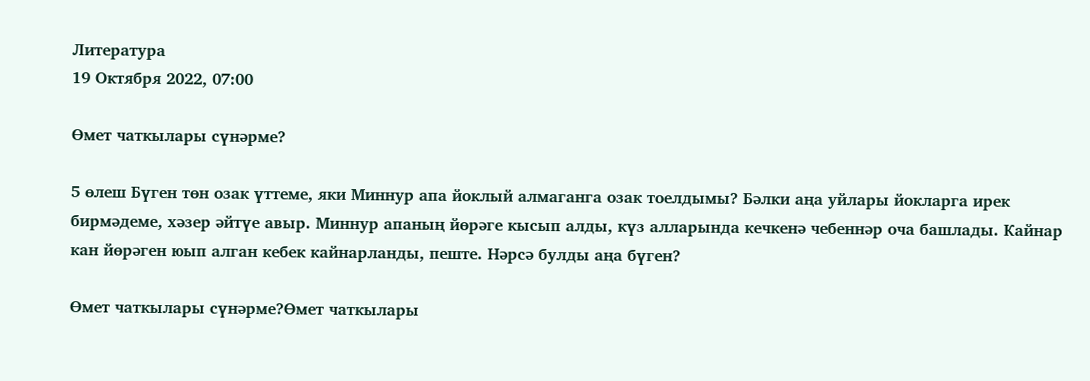Литература
19 Октября 2022, 07:00

Өмет чаткылары сүнәрме?

5 өлеш Бүген төн озак үттеме, яки Миннур апа йоклый алмаганга озак тоелдымы? Бәлки аңа уйлары йокларга ирек бирмәдеме, хәзер әйтүе авыр. Миннур апаның йөрәге кысып алды, күз алларында кечкенә чебеннәр оча башлады. Кайнар кан йөрәген юып алган кебек кайнарланды, пеште. Нәрсә булды аңа бүген?

Өмет чаткылары сүнәрме?Өмет чаткылары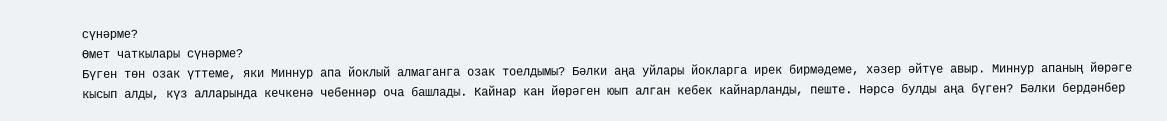сүнәрме?
Өмет чаткылары сүнәрме?
Бүген төн озак үттеме, яки Миннур апа йоклый алмаганга озак тоелдымы? Бәлки аңа уйлары йокларга ирек бирмәдеме, хәзер әйтүе авыр. Миннур апаның йөрәге кысып алды, күз алларында кечкенә чебеннәр оча башлады. Кайнар кан йөрәген юып алган кебек кайнарланды, пеште. Нәрсә булды аңа бүген? Бәлки бердәнбер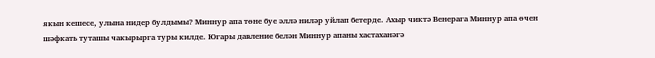якын кешесе, улына нидер булдымы? Миннур апа төне буе әллә ниләр уйлап бетерде. Ахыр чиктә Венерага Миннур апа өчен шәфкать туташы чакырырга туры килде. Югары давление белән Миннур апаны хастаханәгә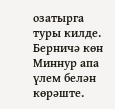озатырга туры килде. Берничә көн Миннур апа үлем белән көрәште.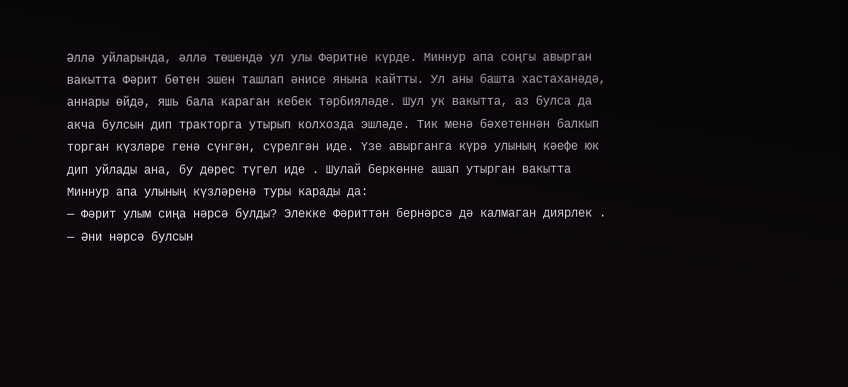Әллә уйларында, әллә төшендә ул улы Фәритне күрде. Миннур апа соңгы авырган вакытта Фәрит бөтен эшен ташлап әнисе янына кайтты. Ул аны башта хастаханәдә, аннары өйдә, яшь бала караган кебек тәрбияләде. Шул ук вакытта, аз булса да акча булсын дип тракторга утырып колхозда эшләде. Тик менә бәхетеннән балкып торган күзләре генә сүнгән, сүрелгән иде. Үзе авырганга күрә улының кәефе юк дип уйлады ана, бу дөрес түгел иде . Шулай беркөнне ашап утырган вакытта Миннур апа улының күзләренә туры карады да:
— Фәрит улым сиңа нәрсә булды? Элекке Фәриттән бернәрсә дә калмаган диярлек .
— Әни нәрсә булсын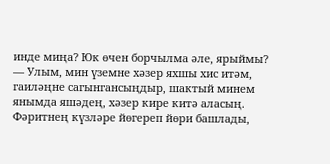инде миңа? Юк өчен борчылма әле, ярыймы?
— Улым, мин үземне хәзер яхшы хис итәм, гаиләңне сагынгансыңдыр, шактый минем янымда яшәдең, хәзер кире китә аласың.
Фәритнең күзләре йөгереп йөри башлады,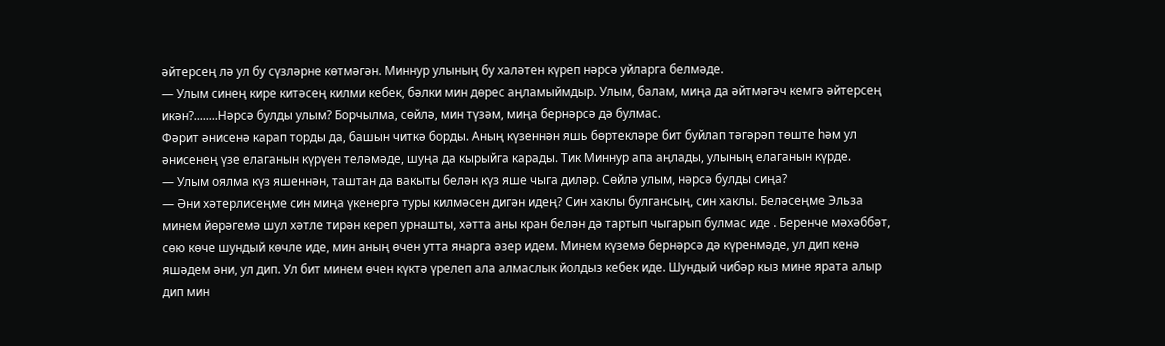әйтерсең лә ул бу сүзләрне көтмәгән. Миннур улының бу халәтен күреп нәрсә уйларга белмәде.
— Улым синең кире китәсең килми кебек, бәлки мин дөрес аңламыймдыр. Улым, балам, миңа да әйтмәгәч кемгә әйтерсең икән?........Нәрсә булды улым? Борчылма, сөйлә, мин түзәм, миңа бернәрсә дә булмас.
Фәрит әнисенә карап торды да, башын читкә борды. Аның күзеннән яшь бөртекләре бит буйлап тәгәрәп төште һәм ул әнисенең үзе елаганын күрүен теләмәде, шуңа да кырыйга карады. Тик Миннур апа аңлады, улының елаганын күрде.
— Улым оялма күз яшеннән, таштан да вакыты белән күз яше чыга диләр. Сөйлә улым, нәрсә булды сиңа?
— Әни хәтерлисеңме син миңа үкенергә туры килмәсен дигән идең? Син хаклы булгансың, син хаклы. Беләсеңме Эльза минем йөрәгемә шул хәтле тирән кереп урнашты, хәтта аны кран белән дә тартып чыгарып булмас иде . Беренче мәхәббәт, сөю көче шундый көчле иде, мин аның өчен утта янарга әзер идем. Минем күземә бернәрсә дә күренмәде, ул дип кенә яшәдем әни, ул дип. Ул бит минем өчен күктә үрелеп ала алмаслык йолдыз кебек иде. Шундый чибәр кыз мине ярата алыр дип мин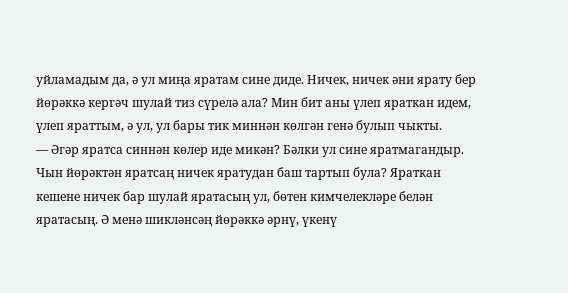уйламадым да, ә ул миңа яратам сине диде. Ничек, ничек әни ярату бер йөрәккә кергәч шулай тиз сүрелә ала? Мин бит аны үлеп яраткан идем, үлеп яраттым, ә ул, ул бары тик миннән көлгән генә булып чыкты.
— Әгәр яратса синнән көлер иде микән? Бәлки ул сине яратмагандыр. Чын йөрәктән яратсаң ничек яратудан баш тартып була? Яраткан кешене ничек бар шулай яратасың ул, бөтен кимчелекләре белән яратасың. Ә менә шикләнсәң йөрәккә әрнү, үкенү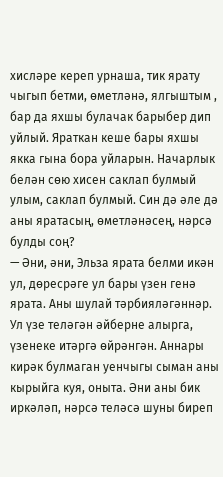хисләре кереп урнаша, тик ярату чыгып бетми, өметләнә, ялгыштым , бар да яхшы булачак барыбер дип уйлый. Яраткан кеше бары яхшы якка гына бора уйларын. Начарлык белән сөю хисен саклап булмый улым, саклап булмый. Син дә әле дә аны яратасың, өметләнәсең, нәрсә булды соң?
— Әни, әни, Эльза ярата белми икән ул, дөресрәге ул бары үзен генә ярата. Аны шулай тәрбияләгәннәр. Ул үзе теләгән әйберне алырга, үзенеке итәргә өйрәнгән. Аннары кирәк булмаган уенчыгы сыман аны кырыйга куя, оныта. Әни аны бик иркәләп, нәрсә теләсә шуны биреп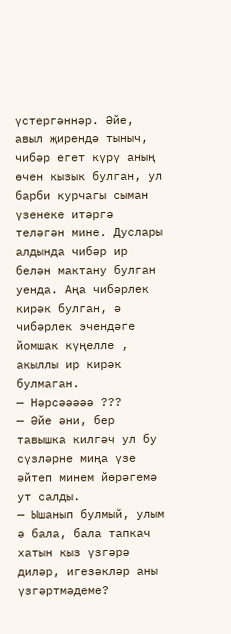үстергәннәр. Әйе, авыл җирендә тыныч, чибәр егет күрү аның өчен кызык булган, ул барби курчагы сыман үзенеке итәргә теләгән мине. Дуслары алдында чибәр ир белән мактану булган уенда. Аңа чибәрлек кирәк булган, ә чибәрлек эчендәге йомшак күңелле , акыллы ир кирәк булмаган.
— Нәрсәәәәә ???
— Әйе әни, бер тавышка килгәч ул бу сүзләрне миңа үзе әйтеп минем йөрәгемә ут салды.
— Ышанып булмый, улым ә бала, бала тапкач хатын кыз үзгәрә диләр, игезәкләр аны үзгәртмәдеме?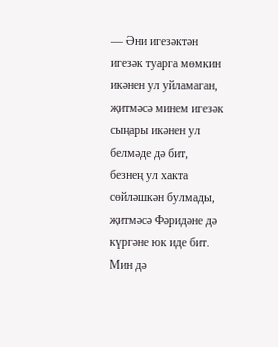— Әни игезәктән игезәк туарга мөмкин икәнен ул уйламаган, җитмәсә минем игезәк сыңары икәнен ул белмәде дә бит, безнең ул хакта сөйләшкән булмады, җитмәсә Фәридәне дә күргәне юк иде бит. Мин дә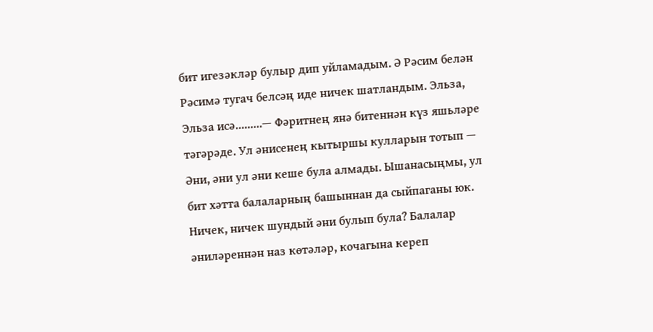бит игезәкләр булыр дип уйламадым. Ә Рәсим белән Рәсимә тугач белсәң иде ничек шатландым. Эльза, Эльза исә.........— Фәритнең янә битеннән күз яшьләре тәгәрәде. Ул әнисенең кытыршы кулларын тотып — Әни, әни ул әни кеше була алмады. Ышанасыңмы, ул бит хәтта балаларның башыннан да сыйпаганы юк. Ничек, ничек шундый әни булып була? Балалар әниләреннән наз көтәләр, кочагына кереп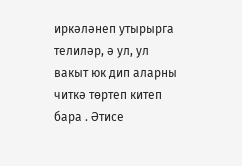иркәләнеп утырырга телиләр, ә ул, ул вакыт юк дип аларны читкә төртеп китеп бара . Әтисе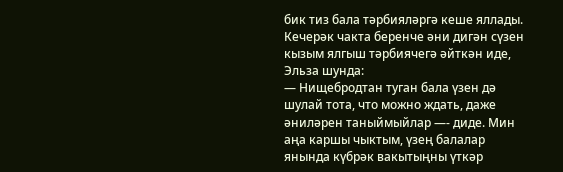бик тиз бала тәрбияләргә кеше яллады. Кечерәк чакта беренче әни дигән сүзен кызым ялгыш тәрбиячегә әйткән иде, Эльза шунда:
— Нищебродтан туган бала үзен дә шулай тота, что можно ждать, даже әниләрен таныймыйлар —- диде. Мин аңа каршы чыктым, үзең балалар янында күбрәк вакытыңны үткәр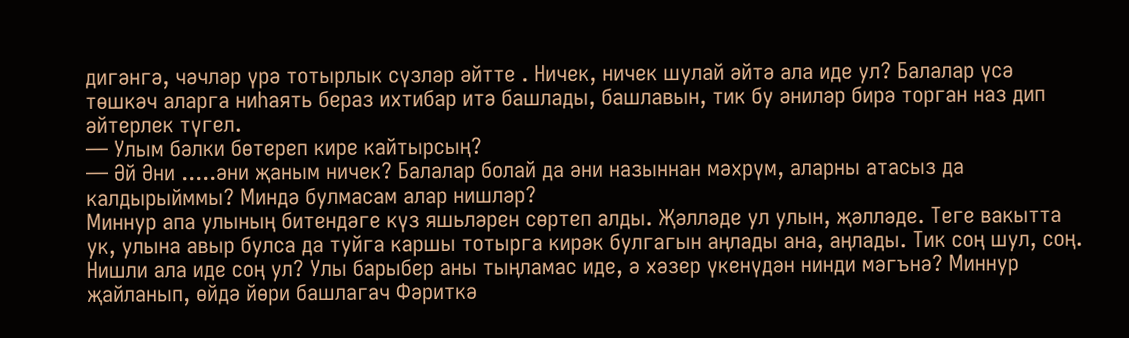дигәнгә, чәчләр үрә тотырлык сүзләр әйтте . Ничек, ничек шулай әйтә ала иде ул? Балалар үсә төшкәч аларга ниһаять бераз ихтибар итә башлады, башлавын, тик бу әниләр бирә торган наз дип әйтерлек түгел.
— Улым бәлки бөтереп кире кайтырсың?
— Әй Әни .....әни җаным ничек? Балалар болай да әни назыннан мәхрүм, аларны атасыз да калдырыйммы? Миндә булмасам алар нишләр?
Миннур апа улының битендәге күз яшьләрен сөртеп алды. Җәлләде ул улын, җәлләде. Теге вакытта ук, улына авыр булса да туйга каршы тотырга кирәк булгагын аңлады ана, аңлады. Тик соң шул, соң. Нишли ала иде соң ул? Улы барыбер аны тыңламас иде, ә хәзер үкенүдән нинди мәгънә? Миннур җайланып, өйдә йөри башлагач Фәриткә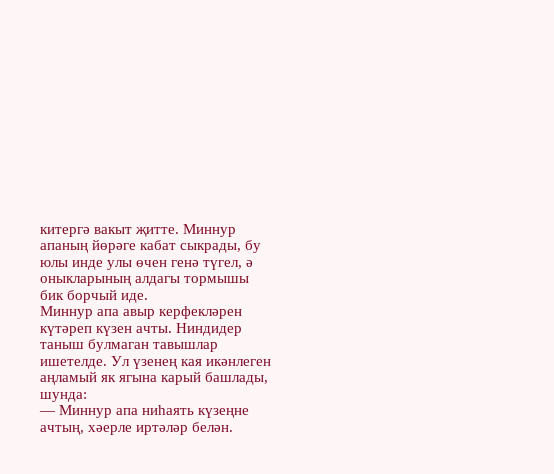китергә вакыт җитте. Миннур апаның йөрәге кабат сыкрады, бу юлы инде улы өчен генә түгел, ә оныкларының алдагы тормышы бик борчый иде.
Миннур апа авыр керфекләрен күтәреп күзен ачты. Ниндидер таныш булмаган тавышлар ишетелде. Ул үзенең кая икәнлеген аңламый як ягына карый башлады, шунда:
— Миннур апа ниһаять күзеңне ачтың, хәерле иртәләр белән.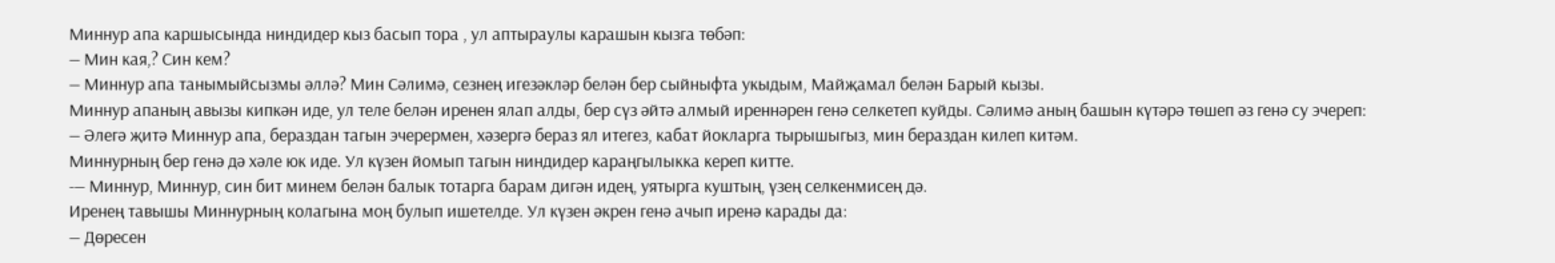Миннур апа каршысында ниндидер кыз басып тора , ул аптыраулы карашын кызга төбәп:
— Мин кая,? Син кем?
— Миннур апа танымыйсызмы әллә? Мин Сәлимә, сезнең игезәкләр белән бер сыйныфта укыдым, Майҗамал белән Барый кызы.
Миннур апаның авызы кипкән иде, ул теле белән иренен ялап алды, бер сүз әйтә алмый иреннәрен генә селкетеп куйды. Сәлимә аның башын күтәрә төшеп әз генә су эчереп:
— Әлегә җитә Миннур апа, бераздан тагын эчерермен, хәзергә бераз ял итегез, кабат йокларга тырышыгыз, мин бераздан килеп китәм.
Миннурның бер генә дә хәле юк иде. Ул күзен йомып тагын ниндидер караңгылыкка кереп китте.
-— Миннур, Миннур, син бит минем белән балык тотарга барам дигән идең, уятырга куштың, үзең селкенмисең дә.
Иренең тавышы Миннурның колагына моң булып ишетелде. Ул күзен әкрен генә ачып иренә карады да:
— Дөресен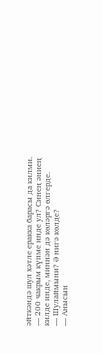әйткәндә шул хәтле еракка барасы да килми.
— 200 чакрым күпме инде ул? Синең әниең килде инде, миннән дә көләргә өлгерде.
— Шулаймыни? Ә нигә көлде?
— Анысын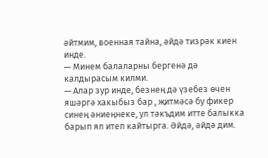әйтмим, военная тайна, әйдә тизрәк киен инде.
— Минем балаларны бергенә дә калдырасым килми.
— Алар зур инде, безнең дә үзебез өчен яшәргә хакыбыз бар , җитмәсә бу фикер синең әниеңнеке, ул тәкъдим итте балыкка барып ял итеп кайтырга. Әйдә, әйдә дим.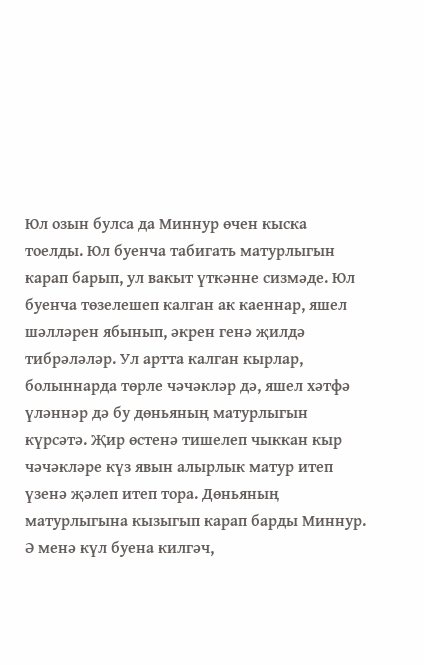Юл озын булса да Миннур өчен кыска тоелды. Юл буенча табигать матурлыгын карап барып, ул вакыт үткәнне сизмәде. Юл буенча төзелешеп калган ак каеннар, яшел шәлләрен ябынып, әкрен генә җилдә тибрәләләр. Ул артта калган кырлар, болыннарда төрле чәчәкләр дә, яшел хәтфә үләннәр дә бу дөньяның матурлыгын күрсәтә. Җир өстенә тишелеп чыккан кыр чәчәкләре күз явын алырлык матур итеп үзенә җәлеп итеп тора. Дөньяның матурлыгына кызыгып карап барды Миннур. Ә менә күл буена килгәч,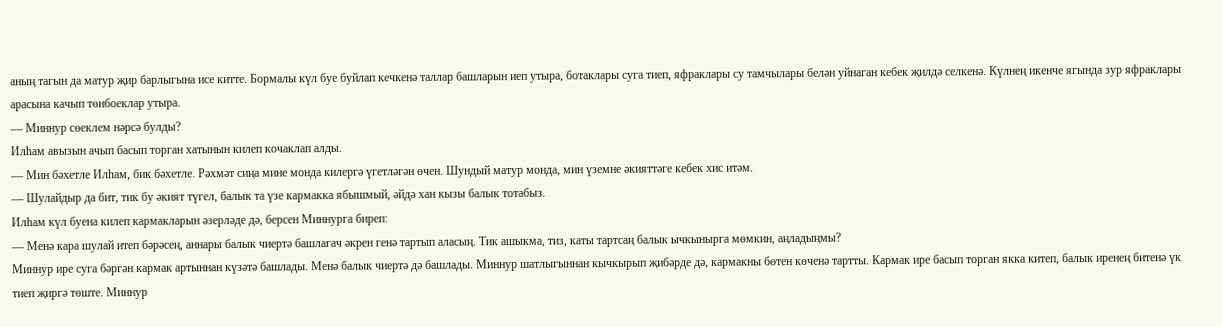аның тагын да матур җир барлыгына исе китте. Бормалы күл буе буйлап кечкенә таллар башларын иеп утыра, ботаклары суга тиеп, яфраклары су тамчылары белән уйнаган кебек җилдә селкенә. Күлнең икенче ягында зур яфраклары арасына качып төнбоеклар утыра.
— Миннур сөеклем нәрсә булды?
Илһам авызын ачып басып торган хатынын килеп кочаклап алды.
— Мин бәхетле Илһам, бик бәхетле. Рәхмәт сиңа мине монда килергә үгетләгән өчен. Шундый матур монда, мин үземне әкияттәге кебек хис итәм.
— Шулайдыр да бит, тик бу әкият түгел, балык та үзе кармакка ябышмый, әйдә хан кызы балык тотабыз.
Илһам күл буена килеп кармакларын әзерләде дә, берсен Миннурга биреп:
— Менә кара шулай итеп бәрәсең, аннары балык чиертә башлагач әкрен генә тартып аласың. Тик ашыкма, тиз, каты тартсаң балык ычкынырга мөмкин, аңладыңмы?
Миннур ире суга бәргән кармак артыннан күзәтә башлады. Менә балык чиертә дә башлады. Миннур шатлыгыннан кычкырып җибәрде дә, кармакны бөтен көченә тартты. Кармак ире басып торган якка китеп, балык иренең битенә үк тиеп җиргә төште. Миннур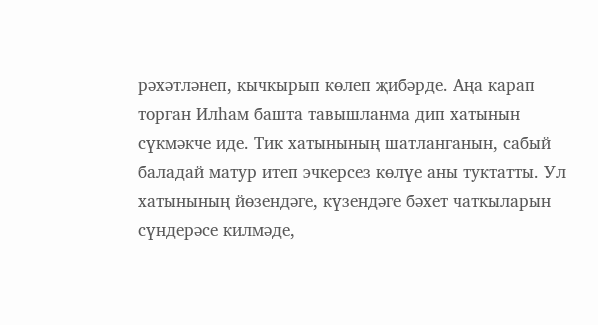рәхәтләнеп, кычкырып көлеп җибәрде. Аңа карап торган Илһам башта тавышланма дип хатынын сүкмәкче иде. Тик хатынының шатланганын, сабый баладай матур итеп эчкерсез көлүе аны туктатты. Ул хатынының йөзендәге, күзендәге бәхет чаткыларын сүндерәсе килмәде,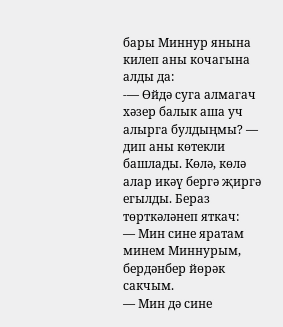бары Миннур янына килеп аны кочагына алды да:
-— Өйдә суга алмагач хәзер балык аша уч алырга булдыңмы? — дип аны көтекли башлады. Көлә, көлә алар икәү бергә җиргә егылды. Бераз төрткәләнеп яткач:
— Мин сине яратам минем Миннурым, бердәнбер йөрәк сакчым.
— Мин дә сине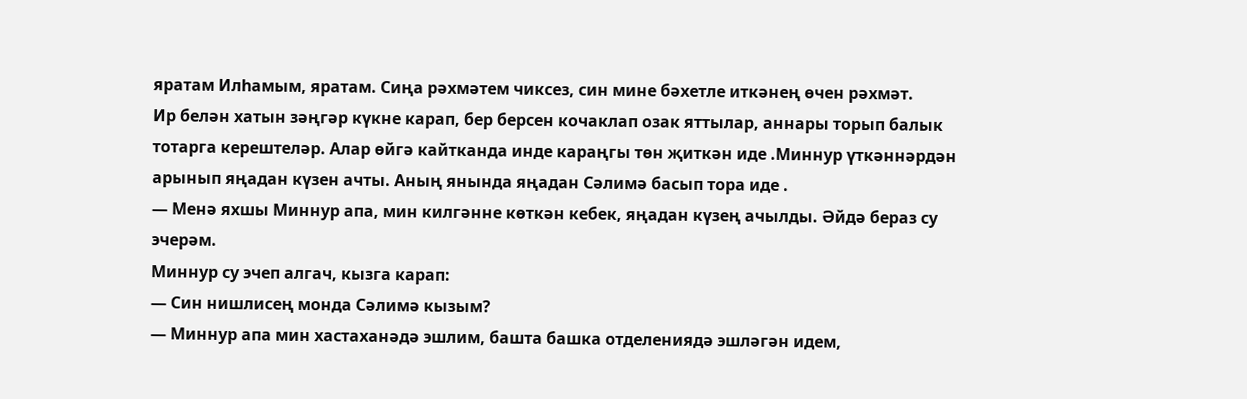яратам Илһамым, яратам. Сиңа рәхмәтем чиксез, син мине бәхетле иткәнең өчен рәхмәт.
Ир белән хатын зәңгәр күкне карап, бер берсен кочаклап озак яттылар, аннары торып балык тотарга керештеләр. Алар өйгә кайтканда инде караңгы төн җиткән иде .Миннур үткәннәрдән арынып яңадан күзен ачты. Аның янында яңадан Сәлимә басып тора иде .
— Менә яхшы Миннур апа, мин килгәнне көткән кебек, яңадан күзең ачылды. Әйдә бераз су эчерәм.
Миннур су эчеп алгач, кызга карап:
— Син нишлисең монда Сәлимә кызым?
— Миннур апа мин хастаханәдә эшлим, башта башка отделениядә эшләгән идем,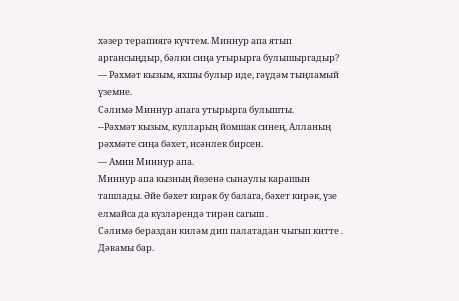хәзер терапиягә күчтем. Миннур апа ятып аргансыңдыр, бәлки сиңа утырырга булышыргадыр?
— Рәхмәт кызым, яхшы булыр иде, гәүдәм тыңламый үземне.
Сәлимә Миннур апага утырырга булышты.
--Рәхмәт кызым, кулларың йомшак синең, Алланың рәхмәте сиңа бәхет, исәнлек бирсен.
— Амин Миннур апа.
Миннур апа кызның йөзенә сынаулы карашын ташлады. Әйе бәхет кирәк бу балага, бәхет кирәк, үзе елмайса да күзләрендә тирән сагыш .
Сәлимә бераздан киләм дип палатадан чыгып китте .
Дәвамы бар.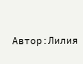Автор:Лилия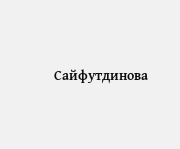Сайфутдинова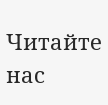Читайте нас